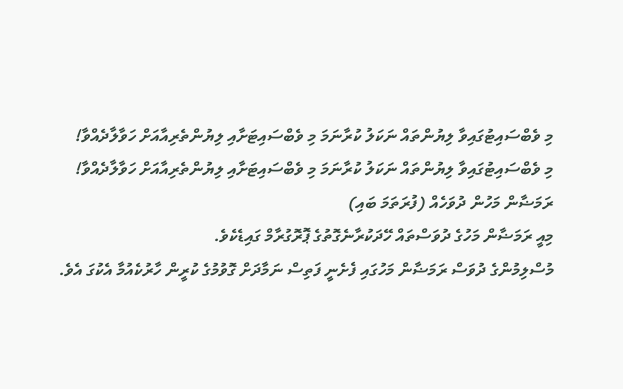މި ވެބްސައިޓުގައިވާ ލިޔުންތައް ނަކަލު ކުރާނަމަ މި ވެބްސައިޓަށާއި ލިޔުންތެރިއާއަށް ހަވާލާދެއްވާ!
މި ވެބްސައިޓުގައިވާ ލިޔުންތައް ނަކަލު ކުރާނަމަ މި ވެބްސައިޓަށާއި ލިޔުންތެރިއާއަށް ހަވާލާދެއްވާ!
ރަމަޟާން މަހުން ދުވަހެއް (ފުރަތަމަ ބައި)
މިއީ ރަމަޟާން މަހުގެ ދުވަސްތައް ހޭދަކުރާނެގޮތުގެ ޕޮރޮގުރާމް ގައިޑެކެވެ.
މުސްލިމުންގެ ދުވަސް ރަމަޟާން މަހުގައި ފެށެނީ ފަތިސް ނަމާދަށް ގޮވުމުގެ ކުރީން ހާރުކެއުމާ އެކުގަ އެވެ.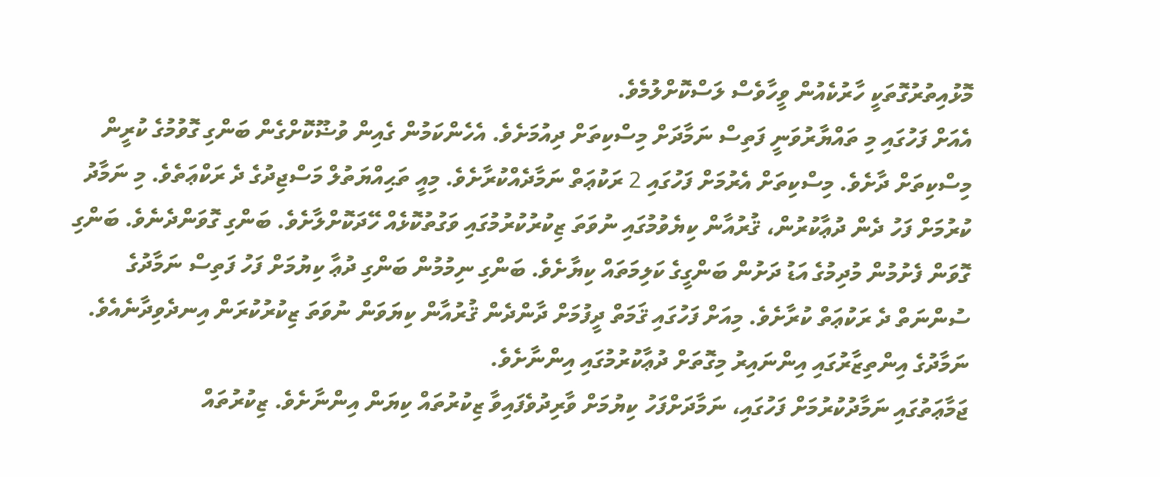މޮޅުއިތުރުގޮތަކީ ހާރުކެއުން ވީހާވެސް ލަސްކޮށްލުމެވެ.
އެއަށް ފަހުގައި މި ތައްޔާރުވަނީ ފަތިސް ނަމާދަށް މިސްކިތަށް ދިއުމަށެވެ. އެހެންކަމުން ގެއިން ވުޟޫކޮށްގެން ބަންގި ގޮވުމުގެ ކުރީން މިސްކިތަށް ދާށެވެ. މިސްކިތަށް އެރުމަށް ފަހުގައި 2 ރަކުޢަތް ނަމާދެއްކުރާށެވެ. މިއީ ތަޙިއްޔަތުލް މަސްޖިދުގެ ދެ ރަކްޢަތެވެ. މި ނަމާދު ކުރުމަށް ފަހު ދެން ދުޢާކުރުން، ޤުރުއާން ކިޔެވުމުގައި ނުވަތަ ޒިކުރުކުރުމުގައި ވަގުތުކޮޅެއް ހޭދަކޮށްލާށެވެ. ބަންގި ގޮވަންދެނެވެ. ބަންގި ގޮވަން ފެށުމުން މުދިމުގެ އަޑު ދަށުން ބަންގީގެ ކަލިމަތައް ކިޔާށެވެ. ބަންގި ނިމުމުން ބަންގި ދުޢާ ކިޔުމަށް ފަހު ފަތިސް ނަމާދުގެ ސުންނަތް ދެ ރަކުޢަތް ކުރާށެވެ. މިއަށް ފަހުގައި ޤަމަތް ދީފުމަށް ދާންދެން ޤުރުއާން ކިޔަވަން ނުވަތަ ޒިކުރުކުރަން އިނދެވިދާނެއެވެ. ނަމާދުގެ އިންތިޒާރުގައި އިންނައިރު މިގޮތަށް ދުޢާކުރުމުގައި އިންނާށެވެ.
ޖަމާޢަތުގައި ނަމާދުކުރުމަށް ފަހުގައި، ނަމާދަށްފަހު ކިޔުމަށް ވާރިދުވެފައިވާ ޒިކުރުތައް ކިޔަން އިންނާށެވެ. ޒިކުރުތައް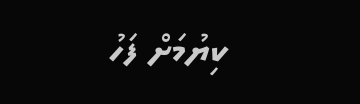ކިޔުމަށް ފަހު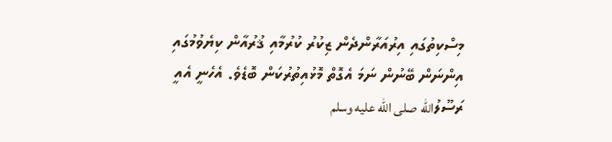މިސްކިތުގައި އިރުއަރާންދެން ޒިކުރު ކުރުމާއި ޤުރުއާން ކިޔެވުމުގައި އިންނަން ބޭނުން ނަމަ އެގޮތް މޮޅުއިތުރުކަން ބޮޑެވެ. އެހެނީ އެއީ ރަސޫލުالله صلى الله عليه وسلم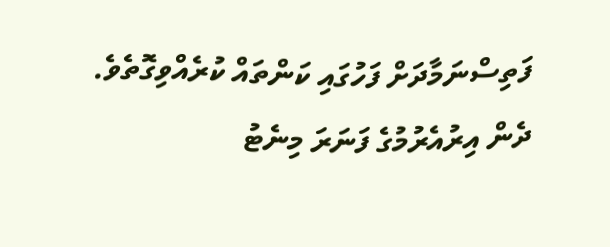ފަތިސްނަމާދަށް ފަހުގައި ކަންތައް ކުރެއްވިގޮތެވެ.
ދެން އިރުއެރުމުގެ ފަނަރަ މިނެޓު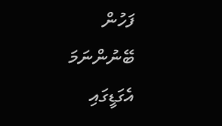ފަހުން ބޭނުންނަމަ އެގަޑީގައި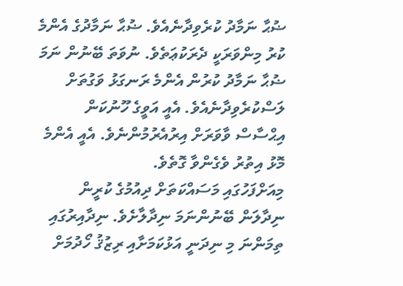ޟުޙާ ނަމާދު ކުރެވިދާނެއެވެ. ޟުޙާ ނަމާދުގެ އެންމެ ކުރު މިންވަރަކީ ދެރަކުޢަތެވެ. ނުވަތަ ބޭނުން ނަމަ ޟުޙާ ނަމާދު ކުރުން އެންމެ ރަނގަޅު ވަގުތަށް ލަސްކުރެވިދާނެއެވެ. އެއީ އަވީގެ ހޫނުކަން އިޙްސާސް ވާވަރަށް އިރުއެރުމުންނެވެ. އެއީ އެންމެ މޮޅު އިތުރު ވެގެންވާ ގޮތެވެ.
މިއަށްފަހުގައި މަސައްކަތަށް ދިއުމުގެ ކުރީން ނިދާލަން ބޭނުންނަމަ ނިދާލާށެވެ. ނިދާއިރުގައި ތިމަންނަ މި ނިދަނީ އަޅުކަމަށާއި ރިޒުޤު ހޯދުމަށް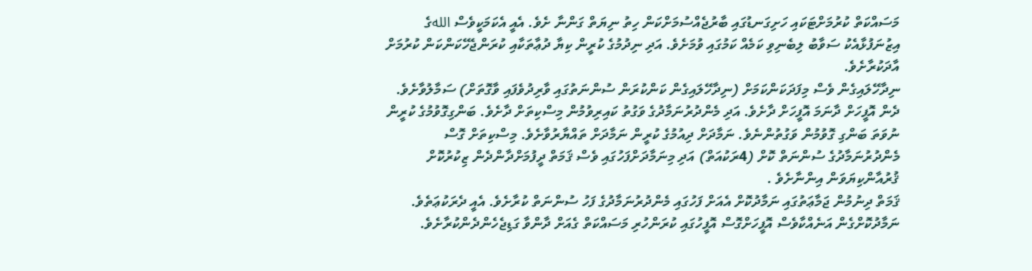މަސައްކަތް ކުރުމަށްޓަކައި ހަށިގަނޑުގައި ބާރުޖެއްސުމަށްކަން ހިތު ނިޔަތް ގަންނާ ށެވެ. އެއީ އެކަމަކީވެސް اللهގެ އިޒުނަފުޅާއެކު ސަވާބު ލިބެނިވި ކަމެއް ކަމުގައި ވުމަށެވެ. އަދި ނިދުމުގެ ކުރީން ކިޔާ ދުޢާތަކާއި ކުރަންޖެހޭކަންކަން ކުރުމަށް އާދަކުރާށެވެ.
ނިދާހޭލައިގެން ވެސް މިފަދަކަންކަމަށް (ނިދާހޭލައިގެން ކަންކުރަން ސުންނަތުގައި ވާރިދުވެފައި ވާގޮތަށް) ސަމާލުވާށެވެ. ދެން އޮފީހަށް ދާނަމަ އޮފީހަށް ދާށެވެ. އަދި މެންދުރުނަމާދުގެ ވަގުތު ކައިރިވުމުން މިސްކިތަށް ދާށެވެ. ބަންގިގޮވުމުގެ ކުރީން ނުވަތަ ބަންގި ގޮވުމުން ވަގުތުންނެވެ. ނަމާދަށް ދިއުމުގެ ކުރީން ނަމާދަށް ތައްޔާރުވާށެވެ. މިސްކިތަށް ގޮސް މެންދުރުނަމާދުގެ ސުންނަތް ކޮށް (4ރަކުއަތް) އަދި މިނަމާދަށްފަހުގައި ވެސް ޤަމަތް ދީފުމަށްދާންދެން ޒިކުރުކޮށް ޤުރުއާންކިޔަވަން އިންނާށެވެ .
ޤަމަތް ދިނުމުން ޖަމާޢަތުގައި ނަމާދުކޮށް އެއަށް ފަހުގައި މެންދުރުނަމާދުގެ ފަހު ސުންނަތް ކުރާށެވެ. އެއީ ދެރަކުޢަތެވެ.
ނަމާދުކޮށްގެން އަނެއްކާވެސް އޮފީހަށްގޮސް އޮފީހުގައި ކުރަންހުރި މަސައްކަތް ގެއަށް ދާންވާ ގަޑިޖެހެންދެންކުރާށެވެ.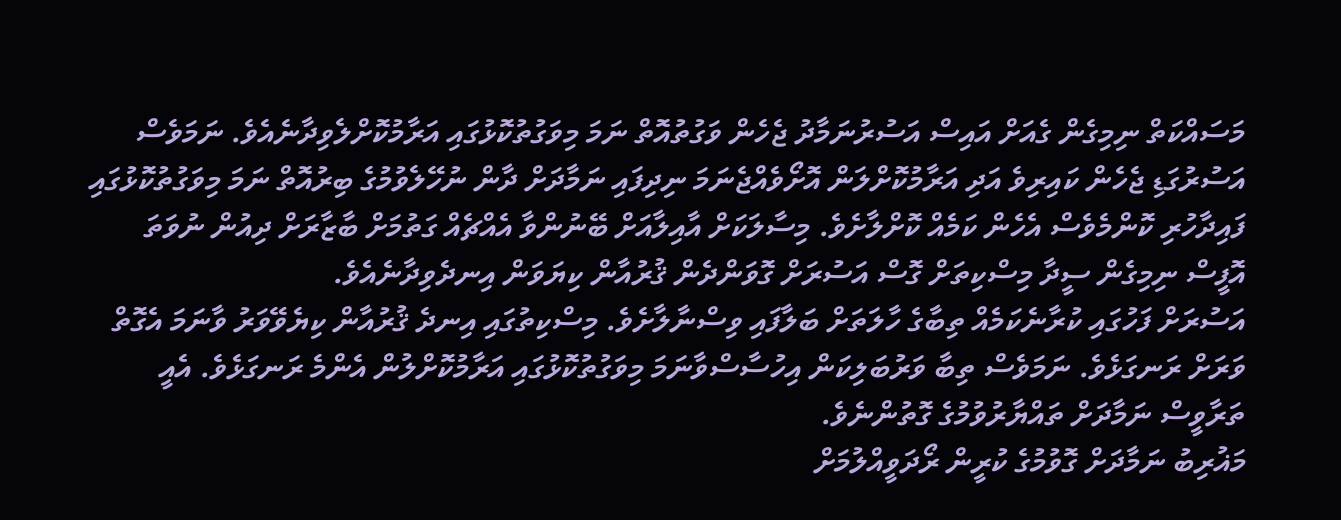މަސައްކަތް ނިމިގެން ގެއަށް އައިސް އަސުރުނަމާދު ޖެހެން ވަގުތުއޮތް ނަމަ މިވަގުތުކޮޅުގައި އަރާމުކޮށްލެވިދާނެއެވެ. ނަމަވެސް އަސުރުގަޑި ޖެހެން ކައިރިވެ އަދި އަރާމުކޮށްލަން އޮށޯވެއްޖެނަމަ ނިދިފައި ނަމާދަށް ދާން ނުހޭލެވުމުގެ ބިރުއޮތް ނަމަ މިވަގުތުކޮޅުގައި ފައިދާހުރި ކޮންމެވެސް އެހެން ކަމެއް ކޮށްލާށެވެ. މިސާލަކަށް އާއިލާއަށް ބޭނުންވާ އެއްޗެއް ގަތުމަށް ބާޒާރަށް ދިއުން ނުވަތަ އޮފީސް ނިމިގެން ސީދާ މިސްކިތަށް ގޮސް އަސުރަށް ގޮވަންދެން ޤުރުއާން ކިޔަވަން އިނދެވިދާނެއެވެ.
އަސުރަށް ފަހުގައި ކުރާނެކަމެއް ތިބާގެ ހާލަތަށް ބަލާފައި ވިސްނާލާށެވެ. މިސްކިތުގައި އިނދެ ޤުރުއާން ކިޔެވޭވަރު ވާނަމަ އެގޮތް ވަރަށް ރަނގަޅެވެ. ނަމަވެސް ތިބާ ވަރުބަލިކަން އިހުސާސްވާނަމަ މިވަގުތުކޮޅުގައި އަރާމުކޮށްލުން އެންމެ ރަނގަޅެވެ. އެއީ ތަރާވީސް ނަމާދަށް ތައްޔާރުވުމުގެ ގޮތުންނެވެ.
މަޣުރިބު ނަމާދަށް ގޮވުމުގެ ކުރީން ރޯދަވީއްލުމަށް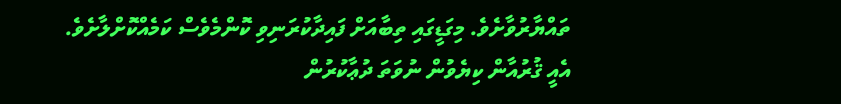ތައްޔާރުވާށެވެ. މިގަޑީގައި ތިބާއަށް ފައިދާކުރަނިވި ކޮންމެވެސް ކަމެއްކޮށްލާށެވެ. އެއީ ޤުރުއާން ކިޔެވުން ނުވަތަ ދުޢާކުރުން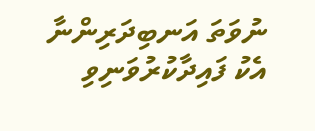ނުވަތަ އަނބިދަރިންނާ އެކު ފައިދާކުރުވަނިވި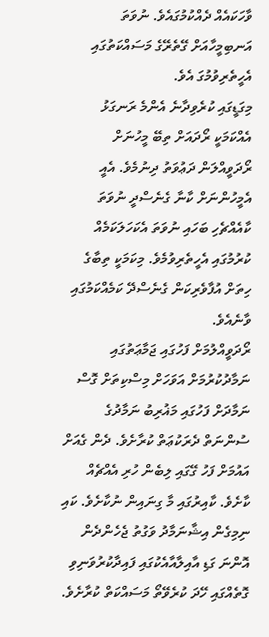ވާހަކައެއް ދެއްކުމުގައެވެ. ނުވަތަ އަނބިމީހާއަށް ގޭތެރޭގެ މަސައްކަތުގައި އެހީތެރިވުމުގަ އެވެ.
މިގަޑީގައި ކުރެވިދާނެ އެންމެ ރަނގަޅު އެއްކަމަކީ ރޯދައަށް ތިބޭ މީހުނަށް ރޯދަވީއްލަން ދަޢުވަތު ދިނުމެވެ. އެއީ އެމީހުންނަށް ކާނާ ގެނެސްދީ ނުވަތަ ކާއެއްޗެހި ބަހައި ނުވަތަ އެކަހަލަކަމެއް ކުރުމުގައި އެހީތެރިވުމެވެ. މިކަމަކީ ތިބާގެ ހިތަށް އުފާވެރިކަން ގެނެސްދޭ ކަމެއްކަމުގައި ވާނެއެވެ.
ރޯދަވީއްލުމަށް ފަހުގައި ޖަމާޢަތުގައި ނަމާދުކުރުމަށް އަވަހަށް މިސްކިތަށް ގޮސް ނަމާދަށް ފަހުގައި މަޣުރިބު ނަމާދުގެ ސުންނަތް ދެރަކުޢަތް ކުރާށެވެ. ދެން ގެއަށް އައުމަށް ފަހު ގޭގައި ލިބެން ހުރި އެއްޗެއް ކާށެވެ. ކާއިރުގައި މާ ގިނައިން ނުކާށެވެ. ކައި ނިމިގެން އިޝާނަމާދު ވަގުތު ޖެހެންދެން އޮންނަ ގަޑި އާއިލާއާއެކުގައި ފައިދާކުރުވަނިވި ގޮތެއްގައި ހޭދަ ކުރެވޭތޯ މަސައްކަތް ކުރާށެވެ.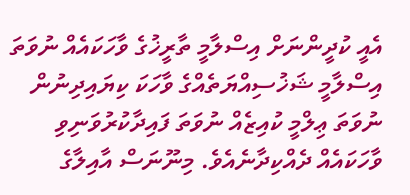އެއީ ކުދީންނަށް އިސްލާމީ ތާރީޚުގެ ވާހަކައެއް ނުވަތަ އިސްލާމީ ޝަޚުސިއްޔަތެއްގެ ވާހަކަ ކިޔައިދިނުން ނުވަތަ ޢިލްމީ ކުއިޒެއް ނުވަތަ ފައިދާކުރުވަނިވި ވާހަކައެއް ދެއްކިދާނެއެވެ. މިނޫނަސް އާއިލާގެ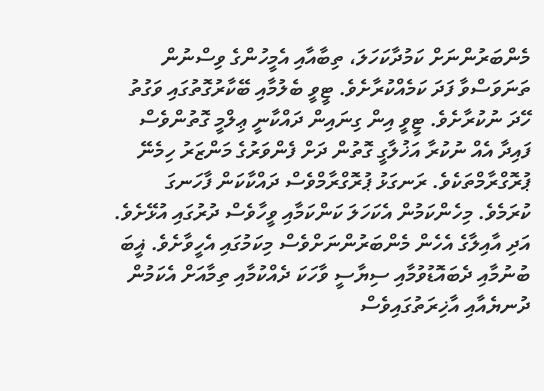މެންބަރުންނަށް ކަމުދާކަހަލަ، ތިބާއާއި އެމީހުންގެ ވިސްނުން ތަނަވަސްވާ ފަދަ ކަމެއްކުރާށެވެ. ޓީވީ ބެލުމާއި ބޭކާރުގޮތުގައި ވަގުތު ހޭދަ ނުކުރާށެވެ. ޓީވީ އިން ގިނައިން ދައްކާނީ ޢިލްމީ ގޮތުންވެސް ފައިދާ އެއް ނުކުރާ އަޚުލާގީ ގޮތުން ދަށް ފެންވަރުގެ މަންޒަރު ހިމެނޭ ޕުރޮގްރާމްތަކެވެ. ރަނގަޅު ޕުރޮގްރާމްވެސް ދައްކާކަން ފާހަނގަ ކުރަމެވެ. މިހެންކަމުން އެކަހަލަ ކަންކަމާއި ވީހާވެސް ދުރުގައި އުޅޭށެވެ. އަދި އާއިލާގެ އެހެން މެންބަރުންނަށްވެސް މިކަމުގައި އެހީވާށެވެ. ޣީބަ ބުނުމާއި ދެބައޮޑުވުމާއި ސިޔާސީ ވާހަކަ ދެއްކުމާއި ތިމާއަށް އެކަމުން ދުނޔެއާއި އާޚިރަތުގައިވެސް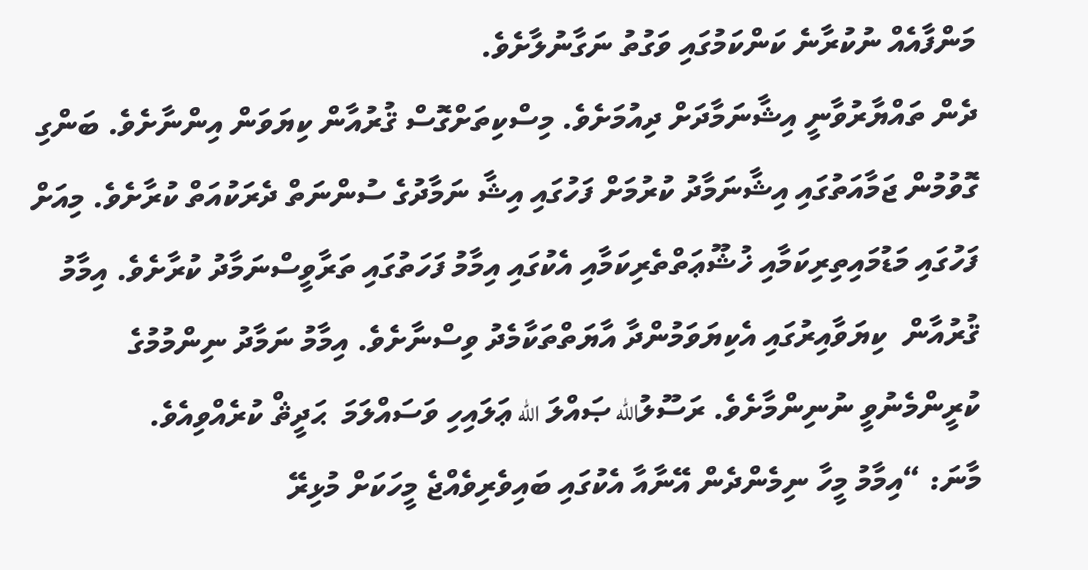މަންފާއެއް ނުކުރާނެ ކަންކަމުގައި ވަގުތު ނަގާނުލާށެވެ.
ދެން ތައްޔާރުވާނީ އިޝާނަމާދަށް ދިއުމަށެވެ. މިސްކިތަށްގޮސް ޤުރުއާން ކިޔަވަން އިންނާށެވެ. ބަންގި ގޮވުމުން ޖަމާއަތުގައި އިޝާނަމާދު ކުރުމަށް ފަހުގައި އިޝާ ނަމާދުގެ ސުންނަތް ދެރަކުއަތް ކުރާށެވެ. މިއަށް ފަހުގައި މަޑުމައިތިރިކަމާއި ޚުޝޫޢަތްތެރިކަމާއި އެކުގައި އިމާމު ފަހަތުގައި ތަރާވީސްނަމާދު ކުރާށެވެ. އިމާމު ޤުރުއާން  ކިޔަވާއިރުގައި އެކިޔަވަމުންދާ އާޔަތްތަކާމެދު ވިސްނާށެވެ. އިމާމު ނަމާދު ނިންމުމުގެ ކުރީންމެނުވީ ނުނިންމާށެވެ. ރަސޫލުالله ޞައްލަ الله ޢަލައިހި ވަސައްލަމަ  ޙަދީޘް ކުރެއްވިއެވެ.
މާނަ: “އިމާމު މީހާ ނިމެންދެން އޭނާއާ އެކުގައި ބައިވެރިވެއްޖެ މީހަކަށް މުޅިރޭ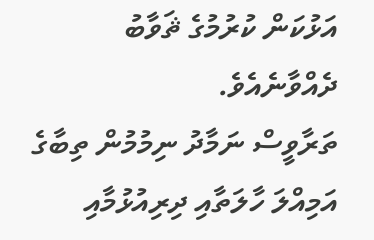އަޅުކަން ކުރުމުގެ ޘަވާބު ދެއްވާނެއެވެ.
ތަރާވީސް ނަމާދު ނިމުމުން ތިބާގެ އަމިއްލަ ހާލަތާއި ދިރިއުޅުމާއި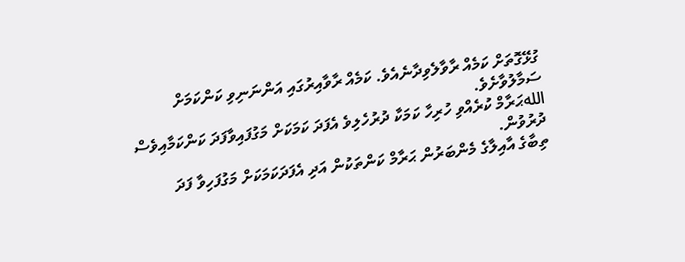ގުޅޭގޮތަށް ކަމެއް ރާވާލެވިދާނެއެވެ. ކަމެއް ރާވާއިރުގައި އަންނަނިވި ކަންކަމަށް ސަމާލުވާށެވެ.
اللهޙަރާމް ކުރެއްވި ހުރިހާ ކަމަކާ ދުރުހެލިވެ އެފަދަ ކަމަކަށް މަގުފައިވާފަދަ ކަންކަމާއިވެސް ދުރުވުން.
ތިބާގެ އާއިލާގެ މެންބަރުން ޙަރާމް ކަންތަކުން އަދި އެފަދަކަމަކަށް މަގުފަހިވާ ފަދަ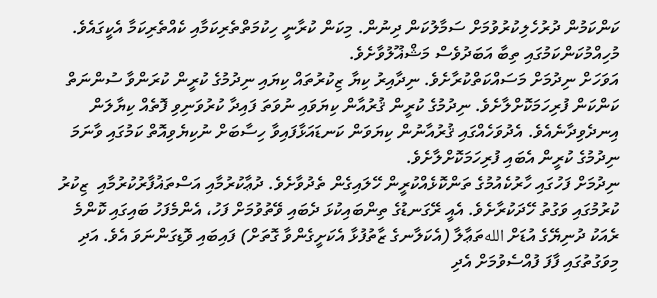ކަންކަމުން ދުރުހެލިކުރުވުމަށް ސަމާލުކަން ދިނުން. މިކަން ކުރާނީ ހިކުމަތްތެރިކަމާއި ކެއްތެރިކަމާ އެކީގައެވެ.
މުހިއްމުކަންކަމުގައި ތިބާ އަބަދުވެސް މަޝްޣޫލުވާށެވެ.
އަވަހަށް ނިދުމަށް މަސައްކަތްކުރާށެވެ. ނިދާއިރު ކިޔާ ޒިކުރުތައް ކިޔައި ނިދުމުގެ ކުރީން ކުރަންވާ ސުންނަތް ކަންކަން ފުރިހަމަކޮށްލާށެވެ. ނިދުމުގެ ކުރީން ޤުރުއާން ކިޔަވައި ނުވަތަ ފައިދާ ކުރުވަނިވި ފޮތެއް ކިޔާލަން އިނދެވިދާނެއެވެ. އެދުވަހެއްގައި ޤުރުއާނުން ކިޔަވަން ކަނޑައަޅާފައިވާ ހިސާބަށް ނުކިޔެވިއޮތް ކަމުގައި ވާނަމަ ނިދުމުގެ ކުރީން އެބައި ފުރިހަމަކޮށްލާށެވެ.
ނިދުމަށް ފަހުގައި ހާރުކެއުމުގެ ތަންކޮޅެއްކުރީން ހޭލައިގެން ތެދުވާށެވެ. ދުޢާކުރުމާއި އަސްތަޣުފާރުކުރުމާއި  ޒިކުރު ކުރުމުގައި ވަގުތު ހޭދަކުރާށެވެ. އެއީ ރޭގަނޑުގެ ތިންބައިކުޅަ ދެބައި ވޭތުވުމަށް ފަހު، އެންމެފަހު ބައިގައި ކޮންމެ ރެއަކު ދުނިޔޭގެ އުޑަށް اللهތަޢާލާ (އެކަލާނގެ ޒާތުފުޅާ އެކަށީގެންވާ ގޮތަށް) ފައިބައި ވޮޑިގަންނަވަ އެވެ. އަދި މިވަގުތުގައި ފާފަ ފުއްސެވުމަށް އެދި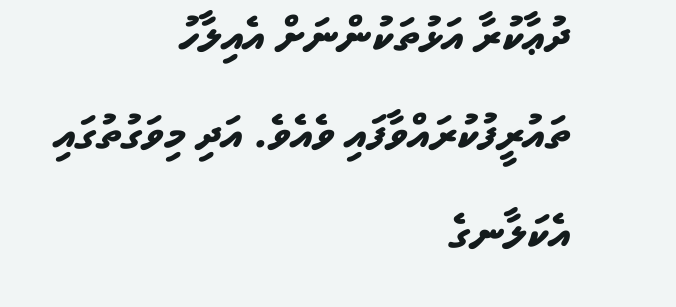ދުޢާކުރާ އަޅުތަކުންނަށް އެއިލާހު ތައުރީފުކުރައްވާފައި ވެއެވެ. އަދި މިވަގުތުގައި އެކަލާނގެ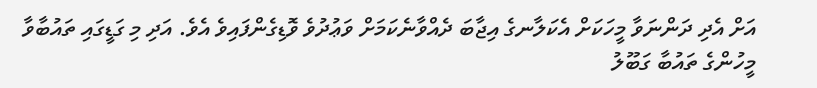އަށް އެދި ދަންނަވާ މީހަކަށް އެކަލާނގެ އިޖާބަ ދެއްވާނެކަމަށް ވަޢުދުވެ ވޮޑިގެންފައިވެ އެވެ. އަދި މި ގަޑީގައި ތައުބާވާ މީހުންގެ ތައުބާ ގަބޫލު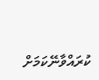ކުރައްވާނޭކަމަށް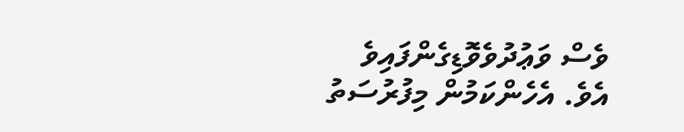ވެސް ވަޢުދުވެވޮޑިގެންފައިވެ އެވެ. އެހެންކަމުން މިފުރުސަތު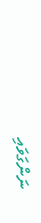ނަންގަވައި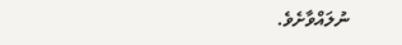ނުލައްވާށެވެ.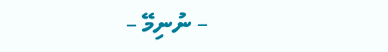– ނުނިމޭ –